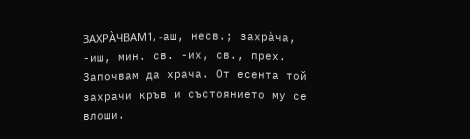ЗАХРА̀ЧВАМ1, -аш, несв.; захрàча, -иш, мин. св. -их, св., прех. Започвам да храча. От есента той захрачи кръв и състоянието му се влоши.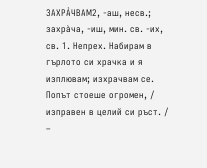ЗАХРА̀ЧВАМ2, -аш, несв.; захрàча, -иш, мин. св. -их, св. 1. Непрех. Набирам в гърлото си храчка и я изплювам; изхрачвам се. Попът стоеше огромен, / изправен в целий си ръст. / –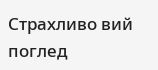Страхливо вий поглед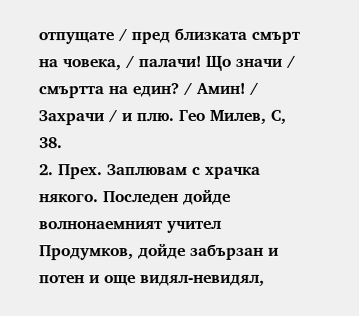отпущате / пред близката смърт на човека, / палачи! Що значи / смъртта на един? / Амин! / Захрачи / и плю. Гео Милев, С, 38.
2. Прех. Заплювам с храчка някого. Последен дойде волнонаемният учител Продумков, дойде забързан и потен и още видял-невидял,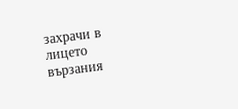захрачи в лицето вързания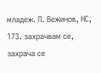младеж. П. Вежинов, НС, 173. захрачвам се, захрача се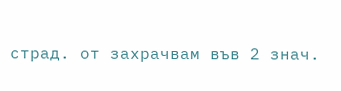страд. от захрачвам във 2 знач.